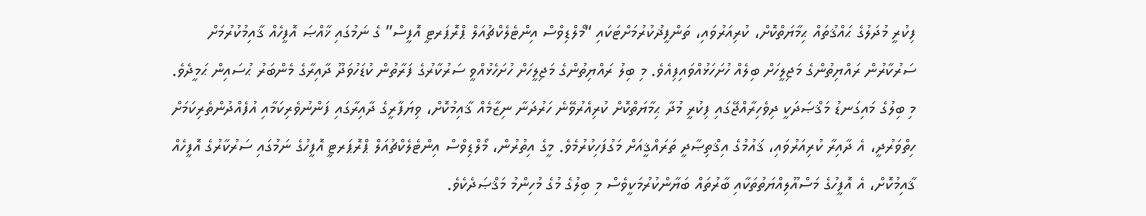ފިކުރީ މުދަލުގެ ޙައްޤުތައް ޙިމާޔަތްކޮށް، ކުރިއަރުވައި، ތަންފީޛުކުރުމަށްޓަކައި “މޯލްޑިވްސް އިންޓެލެކްޗުއަލް ޕްރޮޕަރޓީ އޮފީސް” ގެ ނަމުގައި ޚާއްޞަ އޮފީހެއް ޤާއިމުކުރުމަށް ސަރުކާރުން ރައްޔިތުންގެ މަޖިލީހަށް ބިލެއް ހުށަހަޅުއްވައިފިއެވެ. މި ބިލު ރައްޔިތުންގެ މަޖިލީހަށް ހުށަހެޅުއްވީ ސަރުކާރުގެ ފަރާތުން ކުޑަހުވަދޫ ދާއިރާގެ މެންބަރު ޙުސައިން ޙަމީދެވެ.
މި ބިލުގެ މައިގަނޑު މަޤްޞަދަކީ ދިވެހިރާއްޖޭގައި ފިކުރީ މުދާ ޙިމާޔަތްކޮށް ކުރިއެރުވޭނެ ހަރުދަނާ ނިޒާމެއް ޤާއިމުކޮށް، ވިޔަފާރީގެ ދާއިރާގައި ފަންނުވެރިކަމާއި އުފެއްދުންތެރިކަމަށް ހިތްވަރުދީ، އެ ދާއިރާ ކުރިއަރުވައި، ޤައުމުގެ އިޤްތިޞާދީ ތަރައްޤީއަށް މަގުފަހިކުރުމެވެ. މީގެ އިތުރުން، މޯލްޑިވްސް އިންޓެލެކްޗުއަލް ޕްރޮޕަރޓީ އޮފީހުގެ ނަމުގައި ސަރުކާރުގެ އޮފީހެއް ޤާއިމުކޮށް، އެ އޮފީހުގެ މަސްއޫލިއްޔަތުތަކާއި ބާރުތައް ބަޔާންކުރުމަކީވެސް މި ބިލުގެ މުގެ މުހިންމު މަޤްޞަދެކެވެ.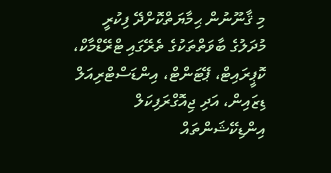މި ޤާނޫނުން ޙިމާޔަތްކޮށްދޭ ފިކުރީ މުދަލުގެ ބާވަތްތަކުގެ ތެރޭގައި ޓްރޭޑްމާކް، ކޮޕީރައިޓް، ޕޭޓަންޓް، އިންޑަސްޓްރިއަލް ޑިޒައިން، އަދި ޖިއޮގްރަފިކަލް އިންޑިކޭޝަންތައް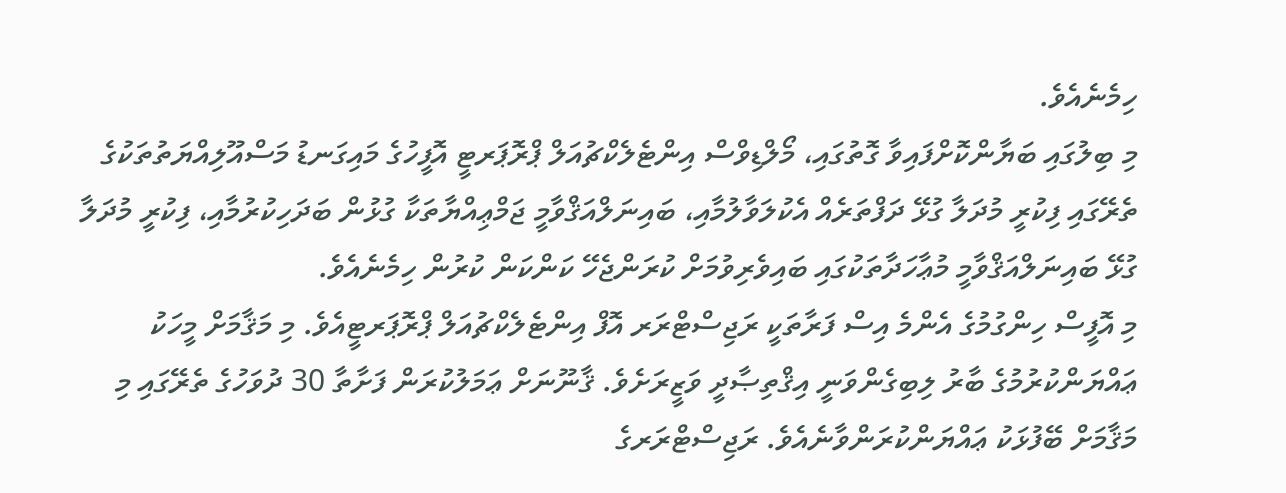ހިމެނެއެވެ.
މި ބިލުގައި ބަޔާންކޮށްފައިވާ ގޮތުގައި، މޯލްޑިވްސް އިންޓެލެކްޗުއަލް ޕްރޮޕަރޓީ އޮފީހުގެ މައިގަނޑު މަސްއޫލިއްޔަތުތަކުގެ ތެރޭގައި ފިކުރީ މުދަލާ ގުޅޭ ދަފްތަރެއް އެކުލަވާލުމާއި، ބައިނަލްއަޤްވާމީ ޖަމްޢިއްޔާތަކާ ގުޅުން ބަދަހިކުރުމާއި، ފިކުރީ މުދަލާ ގުޅޭ ބައިނަލްއަޤްވާމީ މުޢާހަދާތަކުގައި ބައިވެރިވުމަށް ކުރަންޖެހޭ ކަންކަން ކުރުން ހިމެނެއެވެ.
މި އޮފީސް ހިންގުމުގެ އެންމެ އިސް ފަރާތަކީ ރަޖިސްޓްރަރ އޮފް އިންޓެލެކްޗުއަލް ޕްރޮޕަރޓީއެވެ. މި މަޤާމަށް މީހަކު ޢައްޔަންކުރުމުގެ ބާރު ލިބިގެންވަނީ އިޤްތިޞާދީ ވަޒީރަށެވެ. ޤާނޫނަށް ޢަމަލުކުރަން ފަށާތާ 30 ދުވަހުގެ ތެރޭގައި މި މަޤާމަށް ބޭފުޅަކު ޢައްޔަންކުރަންވާނެއެވެ. ރަޖިސްޓްރަރގެ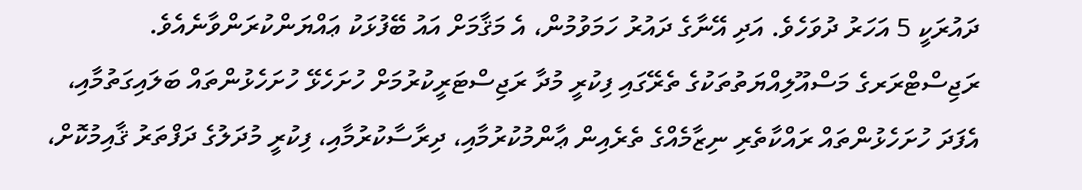ދައުރަކީ 5 އަހަރު ދުވަހެވެ. އަދި އޭނާގެ ދައުރު ހަމަވުމުން، އެ މަޤާމަށް އައު ބޭފުޅަކު ޢައްޔަންކުރަންވާނެއެވެ.
ރަޖިސްޓްރަރގެ މަސްއޫލިއްޔަތުތަކުގެ ތެރޭގައި ފިކުރީ މުދާ ރަޖިސްޓަރީކުރުމަށް ހުށަހެޅޭ ހުށަހެޅުންތައް ބަލައިގަތުމާއި، އެފަދަ ހުށަހެޅުންތައް ރައްކާތެރި ނިޒާމެއްގެ ތެރެއިން ޢާންމުކުރުމާއި، ދިރާސާކުރުމާއި، ފިކުރީ މުދަލުގެ ދަފްތަރު ޤާއިމުކޮށް،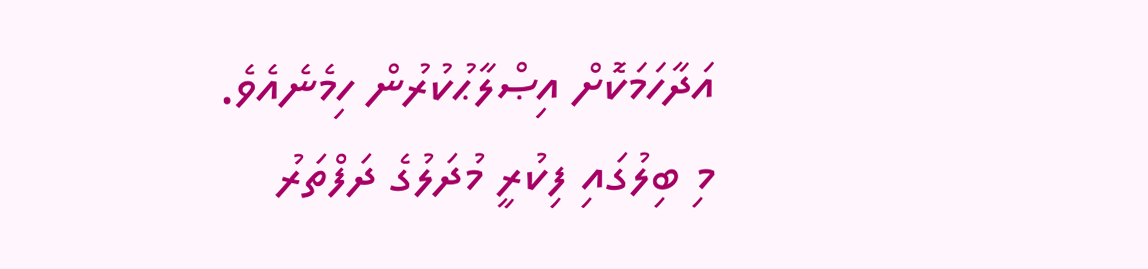އަދާހަމަކޮށް އިޞްލާޙުކުރުން ހިމެނެއެވެ.
މި ބިލުގައި ފިކުރީ މުދަލުގެ ދަފްތަރު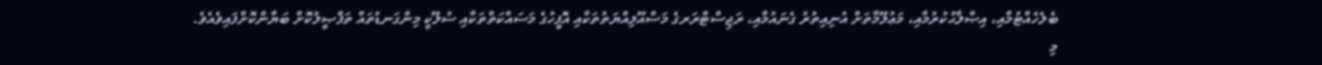ބެލެހެއްޓުމާއި، އިޞްލާޙުކުރުމާއި، މަޢުލޫމާތަށް އުނިއިތުރު ގެނައުމާއި، ރަޖިސްޓްރަރގެ މަސްއޫލިއްޔަތުތަކާއި އޮފީހުގެ މަސައްކަތްތަކާއި ސުލޫކީ މިންގަނޑުތައް ތަފްޞީލުކޮށް ބަޔާންކޮށްފައިވެއެވެ.
މި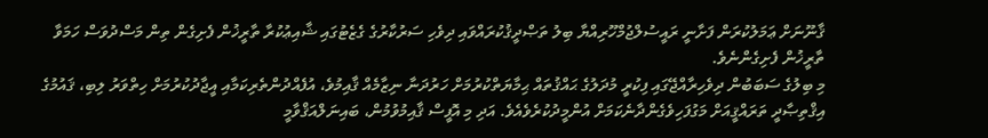ޤާނޫނަށް ޢަމަލުކުރަން ފަށާނީ ރައީސުލްޖުމްހޫރިއްޔާ ބިލު ތަޞްދީޤުކުރައްވައި ދިވެހި ސަރުކާރުގެ ގެޒެޓުގައި ޝާއިޢުކުރާ ތާރީޚުން ފެށިގެން ތިން މަސްދުވަސް ހަމަވާ ތާރީޚުން ފެށިގެންނެވެ.
މި ބިލުގެ ސަބަބުން ދިވެހިރާއްޖޭގައި ފިކުރީ މުދަލުގެ ޙައްޤުތައް ޙިމާޔަތްކުރުމަށް ހަރުދަނާ ނިޒާމެއް ޤާއިމުވެ، އުފެއްދުންތެރިކަމާއި އީޖާދުކުރުމަށް ހިތްވަރު ލިބި، ޤައުމުގެ އިޤްތިޞާދީ ތަރައްޤީއަށް މަގުފަހިވެގެންދާނެކަމަށް އުންމީދުކުރެވެއެވެ. އަދި މި އޮފީސް ޤާއިމުވުމުން، ބައިނަލްއަޤްވާމީ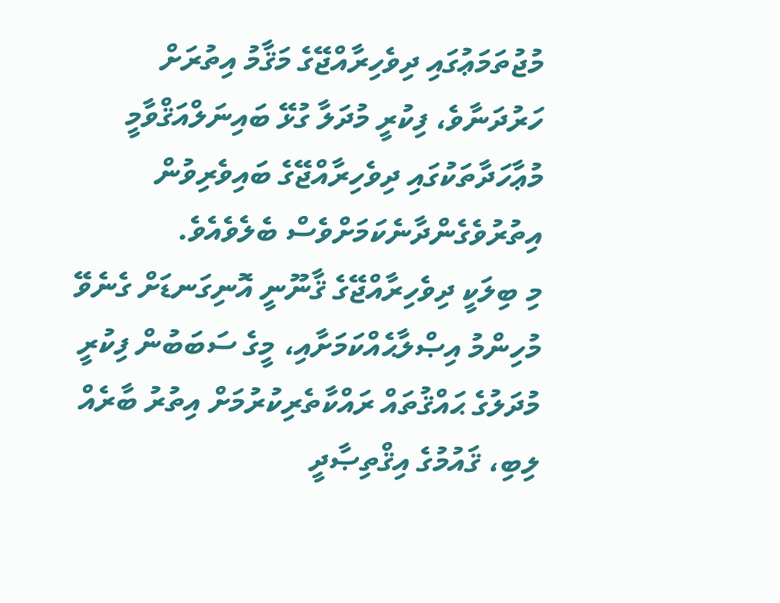މުޖުތަމަޢުގައި ދިވެހިރާއްޖޭގެ މަޤާމު އިތުރަށް ހަރުދަނާވެ، ފިކުރީ މުދަލާ ގުޅޭ ބައިނަލްއަޤްވާމީ މުޢާހަދާތަކުގައި ދިވެހިރާއްޖޭގެ ބައިވެރިވުން އިތުރުވެގެންދާނެކަމަށްވެސް ބެލެވެއެވެ.
މި ބިލަކީ ދިވެހިރާއްޖޭގެ ޤާނޫނީ އޮނިގަނޑަށް ގެނެވޭ މުހިންމު އިޞްލާޙެއްކަމަށާއި، މީގެ ސަބަބުން ފިކުރީ މުދަލުގެ ޙައްޤުތައް ރައްކާތެރިކުރުމަށް އިތުރު ބާރެއް ލިބި، ޤައުމުގެ އިޤްތިޞާދީ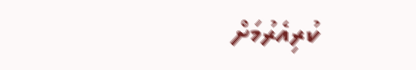ކުރިއެރުމަށް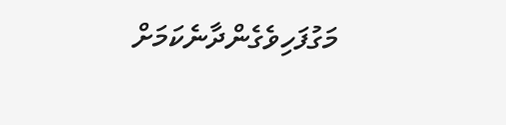މަގުފަހިވެގެންދާނެކަމަށް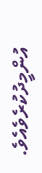އުންމީދުކުރެވެއެވެ.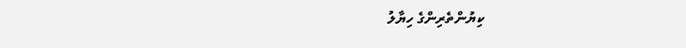ކިޔުންތެރިންގެ ހިޔާލު